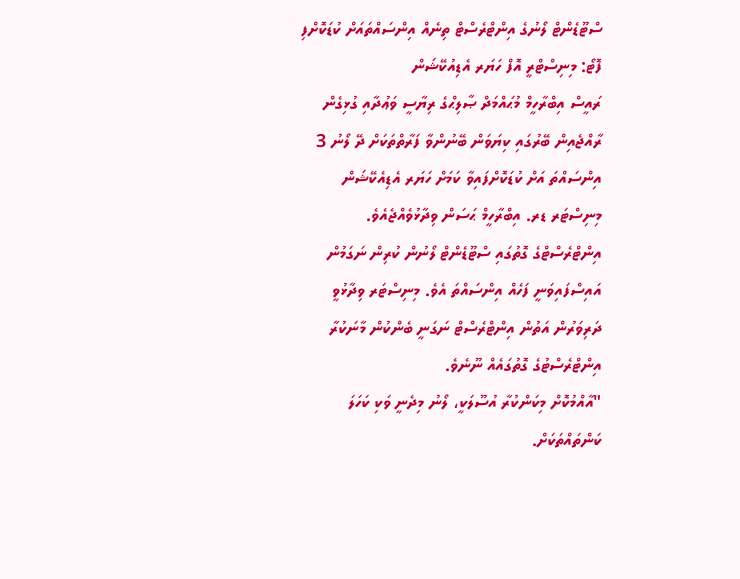ސްޓޫޑެންޓް ލޯނުގެ އިންޓްރެސްޓް ތިނެއް އިންސައްތައަށް ކުޑަކޮށްފި
ފޮޓޯ: މިނިސްޓްރީ އޮފް ހަޔަރ އެޑިއުކޭޝަން
ރައީސް އިބްރާހީމް މުޙައްމަދް ޞާލިޙްގެ ރިޔާސީ ވަޢުދާއި ގުޅިގެން ރާއްޖެއިން ބޭރުގައި ކިޔަވަން ބޭނުންވާ ފަރާތްތަކަށް ދޭ ލޯނު 3 އިންސައްތަ އަށް ކުޑަކޮށްފައިވާ ކަމަށް ހަޔަރ އެޑިއެކޭޝަން މިނިސްޓަރ ޑރ. އިބްރާހީމް ޙަސަން ވިދާޅުވެއްޖެއެވެ. އިންޓްރެސްޓްގެ ގޮތުގައި ސްޓޫޑެންޓް ލޯނުން ކުރިން ނަގަމުން އައިސްފައިވަނީ ފަހެއް އިންސައްތަ އެވެ. މިނިސްޓަރ ވިދާޅުވީ ދަރިވަރުން އަތުން އިންޓްރެސްޓް ނަގަނީ ބެންކުން މާނަކުރާ އިންޓްރެސްޓުގެ ގޮތުގައެއް ނޫނެވެ.
"އާއްމުކޮށް މިކަންކުރާ އުސޫލަކީ، ލޯނު މިދެނީ ވަކި ކަހަލަ ކަންތައްތަކަށް.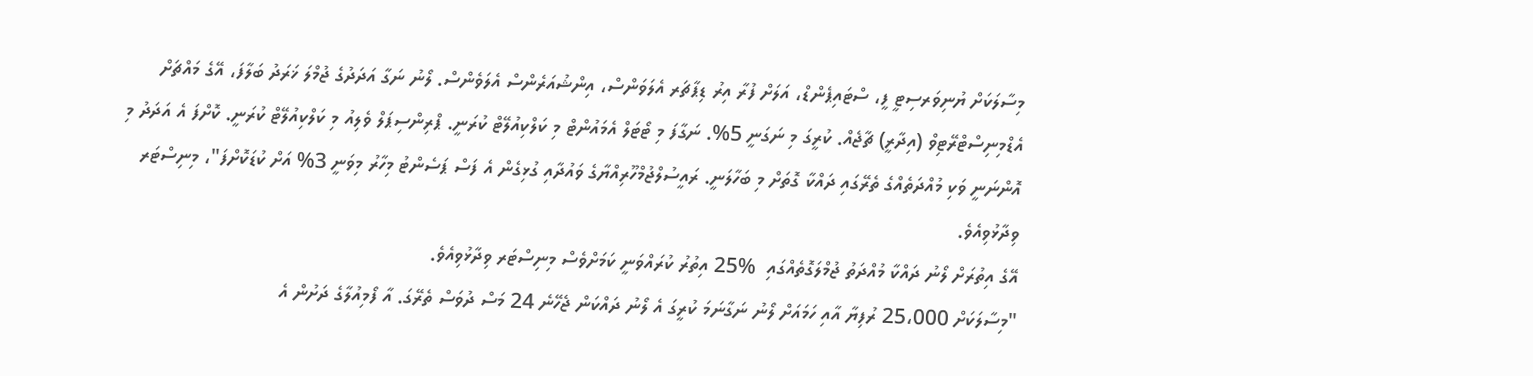މިސާލަކަށް ޔުނިވަރސިޓީ ފީ، ސްޓައިޕެންޑް، އަލަށް ފުރާ އިރު ޑިޕާޗަރ އެލަވަންސް، އިންޝުއަރެންސް އެލަވެންސް. ލޯނު ނަގާ އަދަދުގެ ޖުމްލަ ޚަރަދު ބަލާފަ، އޭގެ މައްޗަށް އެޑްމިނިސްޓްރޭޓިވް (އިދާރީ) ޗާޖެއް. ކުރީގަ މި ނަގަނީ 5%. ނަގާފަ މި ޓޯޓަލް އެމައުންޓް މި ކަލްކިއުލޭޓް ކުރަނީ. ޕްރިންސިޕަލް ވެލިއު މި ކަލްކިއުލޭޓް ކުރަނީ. ކޮށްފަ އެ އަދަދު މި އޮންނަނީ ވަކި މުއްދަތެއްގެ ތެރޭގައި ދައްކާ ގޮތަށް މި ބަހާލަނީ. ރައީސުލްޖުމްހޫރިއްޔާގެ ވައުދާއި ގުޅިގެން އެ ފަސް ޕަސެންޓު މިހާރު މިވަނީ 3% އަށް ކުޑަކޮށްފަ"، މިނިސްޓަރ ވިދާޅުވިއެވެ.
އޭގެ އިތުރަށް ލޯނު ދައްކާ މުއްދަތު ޖުމްލަގޮތެއްގައި  %25 އިތުރު ކުރައްވަނީ ކަމަށްވެސް މިނިސްޓަރ ވިދާޅުވިއެވެ.
"މިސާލަކަށް 25،000 ރުފިޔާ އާއި ހަމައަށް ލޯނު ނަގާނަމަ ކުރީގަ އެ ލޯނު ދައްކަން ޖެހޭނެ 24 މަސް ދުވަސް ތެރޭގަ. އާ ފޯމިއުލާގެ ދަށުން އެ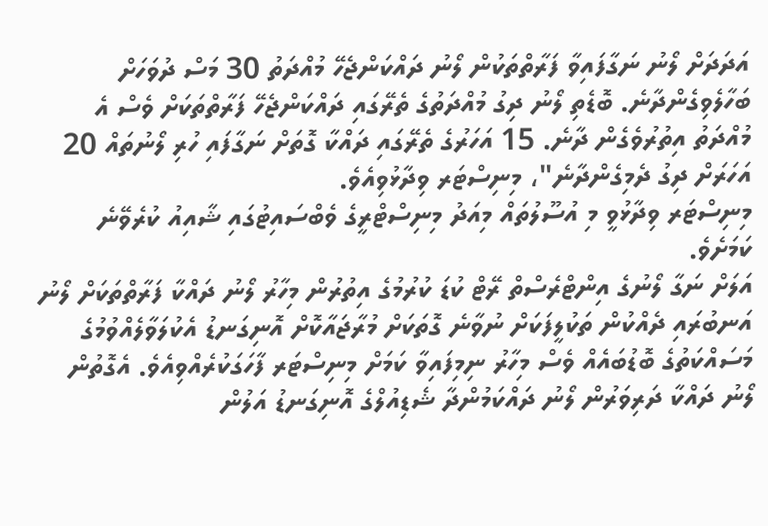އަދަދަށް ލޯނު ނަގާފައިވާ ފަރާތްތަކުން ލޯނު ދައްކަންޖެހޭ މުއްދަތު 30 މަސް ދުވަހަށް ބަހާލެވިގެންދާނެ. ބޮޑެތި ލޯނު ދިގު މުއްދަތުގެ ތެރޭގައި ދައްކަންޖެހޭ ފަރާތްތަކަށް ވެސް އެ މުއްދަތު އިތުރުވެގެން ދާނެ. 15 އަހަރުގެ ތެރޭގައި ދައްކާ ގޮތަށް ނަގާފައި ހުރި ލޯނުތައް 20 އަހަރަށް ދިގު ދެމިގެންދާނެ"، މިނިސްޓަރ ވިދާޅުވިއެވެ.
މިނިސްޓަރ ވިދާޅުވީ މި އުސޫލުތައް މިއަދު މިނިސްޓްރީގެ ވެބްސައިޓުގައި ޝާއިއު ކުރެވޭނެ ކަމަށެވެ.
އަލަށް ނަގާ ލޯނުގެ އިންޓްރެސްތް ރޭޓް ކުޑަ ކުރުމުގެ އިތުރުން މިހާރު ލޯނު ދައްކާ ފަރާތްތަކަށް ލޯނު އަނބުރައި ދެއްކުން ތަކުލީފަކަށް ނުވާނެ ގޮތަކަށް މުރާޖައާކޮށް އޮނިގަނޑު އެކުލަވާލެއްވުމުގެ މަސައްކަތުގެ ބޮޑުބައެއް ވެސް މިހާރު ނިމިފައިވާ ކަމަށް މިނިސްޓަރ ފާހަގަކުރެއްވިއެވެ. އެގޮތުން ލޯނު ދައްކާ ދަރިވަރުން ލޯނު ދައްކަމުންދާ ޝެޑިއުލްގެ އޮނިގަނޑު އަލުން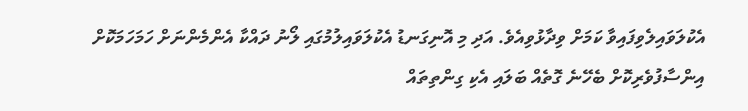އެކުލަވައިލެވިފައިވާ ކަމަށް ވިދާޅުވިއެވެ. އަދި މި އޮނިގަނޑު އެކުލަވައިލުމުގައި ލޯނު ދައްކާ އެންމެންނަށް ހަމަހަމަކޮށް އިންސާފުވެރިކޮށް ބެހޭނެ ގޮތެއް ބަލައި އެކި ގިންތިތައް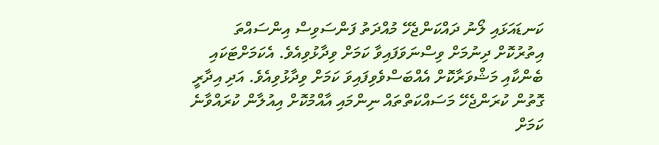ކަނޑައަޅައި ލޯނު ދައްކަންޖެހޭ މުއްދަތު ފަންސަވިސް އިންސައްތަ އިތުރުކޮށް ދިނުމަށް ވިސްނަވަފައިވާ ކަމަށް ވިދާޅުވިއެވެ. އެކަމަށްޓަކައި ބެންކާއި މަޝްވަރާކޮށް އެއްބަސްވެވިފައިވަ ކަމަށް ވިދާޅުވިއެވެ. އަދި އިދާރީ ގޮތުން ކުރަންޖެހޭ މަސައްކަތްތައް ނިންމައި އާއްމުކޮށް އިއުލާން ކުރައްވާނެ ކަމަށް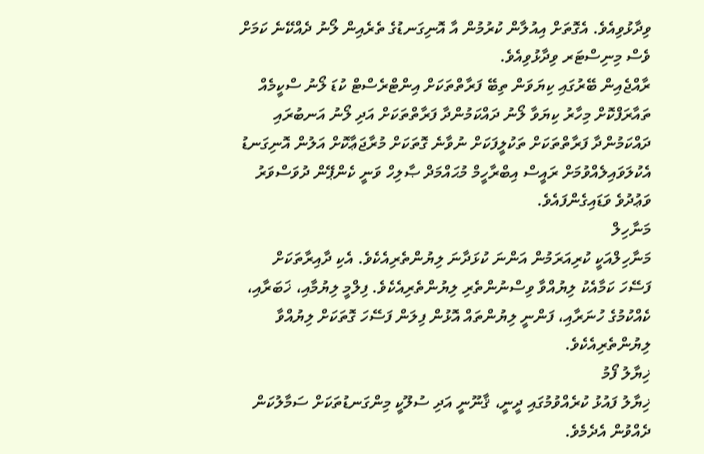ވިދާޅުވިއެވެ. އެގޮތަށް އިއުލާން ކުރުމުން އާ އޮނިގަނޑުގެ ތެރެއިން ލޯނު ދެއްކޭނެ ކަމަށް ވެސް މިނިސްޓަރ ވިދާޅުވިއެވެ.
ރާއްޖެއިން ބޭރުގައި ކިޔަވަން ތިބޭ ފަރާތްތަކަށް އިންޓްރެސްޓް ކުޑަ ލޯނު ސްކީމެއް ތައާރަފްކޮށް މިހާރު ކިޔަވާ ލޯނު ދައްކަމުންދާ ފަރާތްތަކަށް އަދި ލޯނު އަނބުރައި ދައްކަމުންދާ ފަރާތްތަކަށް ތަކުލީފަކަށް ނުވާނެ ގޮތަކަށް މުރާޖަޢާކޮށް އަލުން އޮނިގަނޑު އެކުލަވައިލެއްވުމަށް ރައީސް އިބްރާހީމް މުޙައްމަދް ޞާލިހް ވަނީ ކެންޕޭން ދުވަސްވަރު ވަޢުދުވެ ވަޑައިގެންފައެވެ.
މަނާހިލް
މަނާހިލްއަކީ ކުރިއަރަމުން އަންނަ ކުޅަދާނަ ލިޔުންތެރިއެކެވެ. އެކި ދާއިރާތަކަށް ފަސޭހަ ކަމާއެކު ލިޔުއްވާ ވިސްނުންތެރި ލިޔުންތެރިއެކެވެ. ފިލްމީ ލިޔުމާއި، ޚަބަރާއި، ކެއްކުމުގެ ހުނަރާއި، ފަންނީ ލިޔުންތައް އޮޅުން ފިލަން ފަސޭހަ ގޮތަކަށް ލިޔުއްވާ ލިޔުންތެރިއެކެވެ.
ޚިޔާލު ފޯމު
ޚިޔާލު ފައުޅު ކުރެއްވުމުގައި ދީނީ، ޤާނޫނީ އަދި ސުލޫކީ މިންގަނޑުތަކަށް ސަމާލުކަން ދެއްވުން އެދެމެވެ.